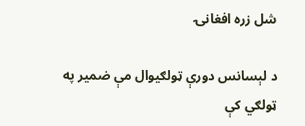شل زره افغانۍ

د لېسانس دورې ټولګیوال مې ضمیر په ټولګي کې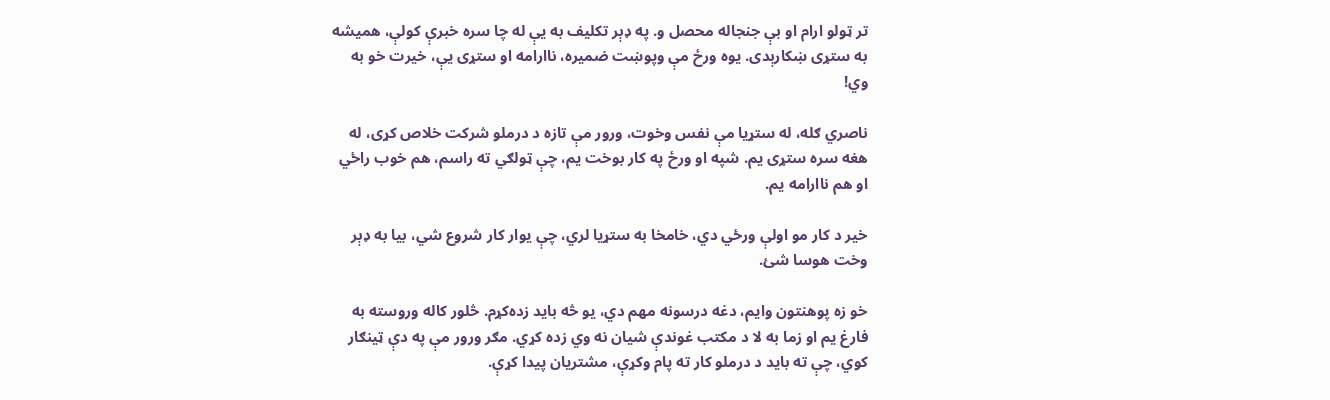تر ټولو ارام او بې جنجاله محصل و. په ډېر تکلیف به یې له چا سره خبرې کولې، همیشه به ستړی ښکارېدی. یوه ورځ مې وپوښت ضمیره، ناارامه او ستړی یې، خیرت خو به وي!

ناصري ګله، له ستړیا مې نفس وخوت، ورور مې تازه د درملو شرکت خلاص کړی، له هغه سره ستړی یم. شپه او ورځ په کار بوخت یم، چې ټولګي ته راسم، هم خوب راځي او هم ناارامه یم.

خیر د کار مو اولې ورځي دي، خامخا به ستړیا لري، چې یوار کار شروع شي، بیا به ډېر وخت هوسا شئ.

خو زه پوهنتون وایم، دغه درسونه مهم دي، یو څه باید زده‌کړم. څلور کاله وروسته به فارغ یم او زما به لا د مکتب غوندې شیان نه وي زده کړي. مګر ورور مې په دې ټینګار کوي، چې ته باید د درملو کار ته پام وکړې، مشتریان پیدا کړې.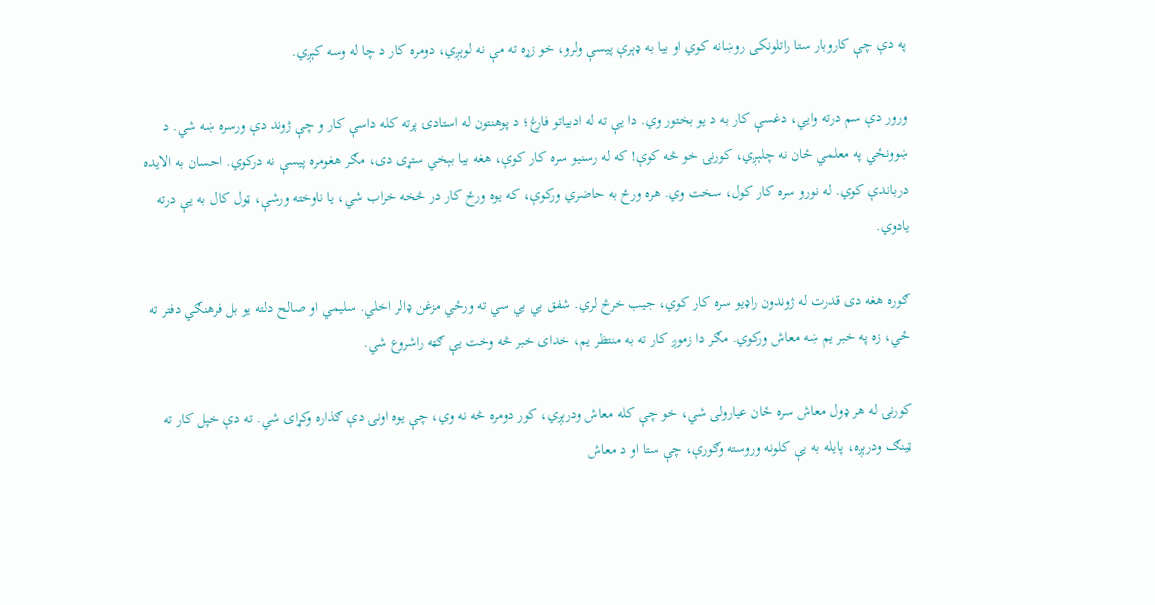په دې چې کاروبار ستا راتلونکی روښانه کوي او بیا به ډېرې پیسې ولرو، خو زړه ته مې نه لوېږي، دومره کار د چا له وسه کېږي.

ورور دې سم درته وایي، دغسې کار به د یو بختور وي. دا یې ته له ادبیاتو فارغ؛ د پوهنتون له استادۍ پرته کله داسې کار و چې ژوند دې ورسره ښه شي. د ښوونځي په معلمي ځان نه چلېږي، کورنۍ خو څه کوې! که له رسنیو سره کار کوې، هغه بیا بېخي ستړی دی، مګر هغومره پیسې نه درکوي. احسان به الایده درباندې کوي. له نورو سره کار کول، سخت وي. هره ورځ به حاضري ورکوې، که یوه ورځ کار در څخه خراب شي، یا ناوخته ورشې، ټول کال به یې درته یادوي.

ګوره هغه دی قدرت له ژوندون راډیو سره کار کوي، جیب خرڅ لري. شفق بي بي سي ته ورځي مزغن ډالر اخلي. سليمي او صالح دلته یو بل فرهنګي دفتر ته ځي، زه په خبر یم ښه معاش ورکوي. مګر دا زموږ کار ته به منتظر یم، خدای خبر څه وخت یې ګټه راشروع شي.

کورنۍ له هر ډول معاش سره ځان عیارولی شي، خو چې کله معاش ودرېږي، کور دومره څه نه وي، چې یوه اونۍ دې ګذاره وکړای شي. ته دې خپل کار ته ټینګ ودرېږه، پایله به یې کلونه وروسته وګورې، چې ستا او د معاش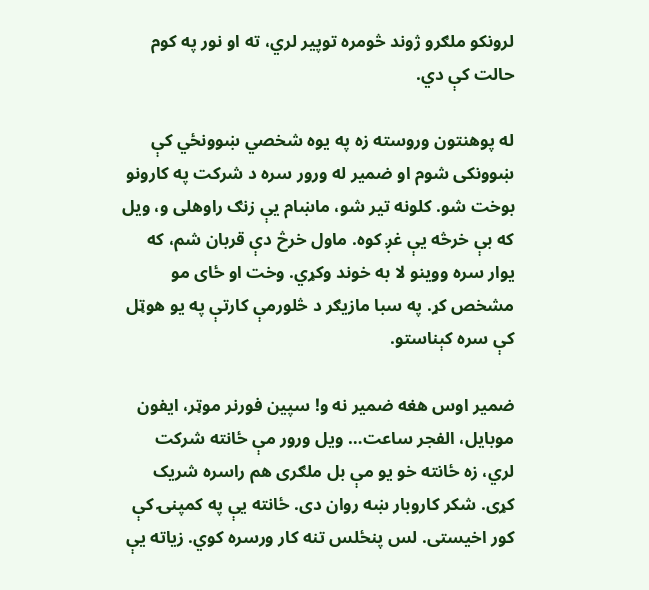لرونکو ملګرو ژوند څومره توپیر لري، ته او نور په کوم حالت کې دي.

له پوهنتون وروسته زه په یوه شخصي ښوونځي کې ښوونکی شوم او ضمیر له ورور سره د شرکت په کارونو بوخت شو. کلونه تیر شو، ماښام یې زنګ راوهلی و، ویل که بې خرڅه یې غږ کوه. ماول خرڅ دې قربان شم، که یوار سره ووینو لا به خوند وکړي. وخت او ځای مو مشخص کړ. په سبا مازیګر د څلورمې کارتې په یو هوټل کې سره کېناستو.

ضمیر اوس هغه ضمیر نه و! سپین فورنر موټر، ایفون موبایل، الفجر ساعت… ویل ورور مې ځانته شرکت لري، زه ځانته خو یو مې بل ملګری هم راسره شریک کړی. شکر کاروبار ښه روان دی. ځانته یې په کمپنۍ کې کور اخیستی. لس پنځلس تنه کار ورسره کوي. زیاته یې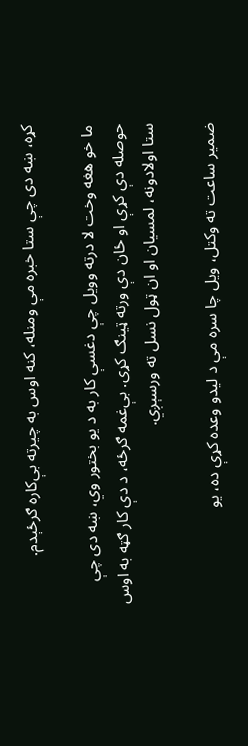کړه، ښه دی چې ستا خبره مې ومنله، کنه اوس به چیرته بې‌کاره ګرځېدم.

ما خو هغه وخت لا درته وویل چې دغسې کار به د یو بختور وي، ښه دی چې حوصله دې کړې او ځان دې ورته ټینګ کړی. بې‌غمه ګرځه، د دې کار ګټه به اوس ستا اولادونه، لمسیان او ان ټول نسل ته ورسېږي.

ضمیر ساعت ته وکتل، ویل چا سره مې د لیدو وعده کړې ده، یو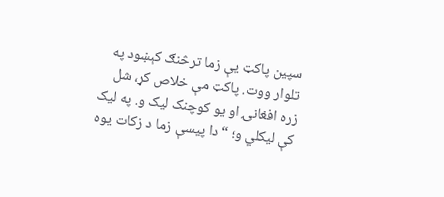سپین پاکټ یې زما ترڅنګ کېښود په تلوار ووت. پاکټ مې خلاص کړ، شل زره افغانۍ او یو کوچنک لیک و. په لیک کې لیکلي و؛ “دا پیسې زما د زکات یوه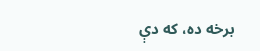برخه ده، که دې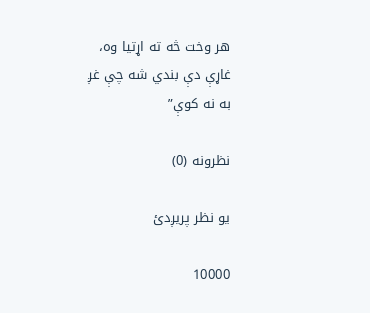هر وخت څه ته اړتیا وه، غاړې دې بندي شه چې غږ به نه کوې”

نظرونه (0)

یو نظر پریږدئ

10000